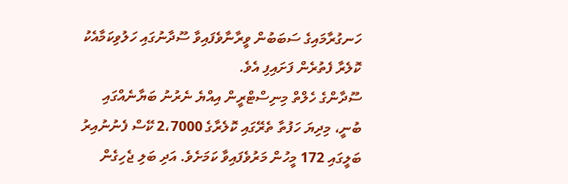ހަނގުރާމައިގެ ސަބަބުން ވީރާނާވެފައިވާ ސޫދާނުގައި ހަލުވިކަމާއެކު ކޮލެރާ ފެތުރެން ފަށައިފި އެވެ.
ސޫދާންގެ ހެލްތް މިނިސްޓްރީން އިއްޔެ ނެރުނު ބަޔާނެއްގައި ބުނީ، މިދިޔަ ހަފުތާ ތެރޭގައި ކޮލެރާގެ 2،7000 ކޭސް ފެނުނުއިރު ބަލީގައި 172 މީހުން މަރުވެފައިވާ ކަމަށެވެ. އަދި ބަލި ޖެހިގެން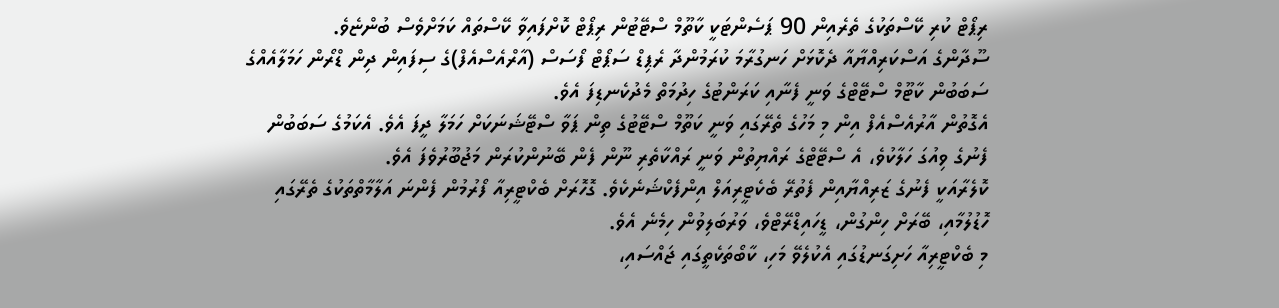ރިޕޯޓް ކުރި ކޭސްތަކުގެ ތެރެއިން 90 ޕަސެންޓަކީ ކާތޫމް ސްޓޭޓުން ރިޕޯޓް ކޮށްފައިވާ ކޭސްތައް ކަމަށްވެސް ބުންޏެވެ.
ސޫދާންގެ އަސްކަރިއްޔާއާ ދެކޮޅަށް ހަނގުރާމަ ކުރަމުންދާ ރެޕިޑް ސަޕޯޓް ފޯސަސް (އާރްއެސްއެފް)ގެ ސިފައިން ދިން ޑްރޯން ހަމަލާއެއްގެ ސަބަބުން ކާޓޫމް ސްޓޭޓްގެ ވަނީ ފެނާއި ކަރަންޓުގެ ހިދުމަތް މެދުކެނޑިފަ އެވެ.
އެގޮތުން އާރުއެސްއެފް އިން މި މަހުގެ ތެރޭގައި ވަނީ ކަތޫމް ސްޓޭޓުގެ ތިން ޕަވާ ސްޓޭޝަނަކަށް ހަމަލާ ދީފަ އެވެ. އެކަމުގެ ސަބަބުން ފެނުގެ ވިއުގަ ހަލާކުވެ، އެ ސްޓޭޓްގެ ރައްޔިތުން ވަނީ ރައްކާތެރި ނޫން ފެން ބޭނުންކުރަން މަޖުބޫރުވެފަ އެވެ.
ކޮލެރާއަކީ ފެނުގެ ޒަރިއްޔާއިން ފެތުރޭ ބެކެޓީރިއަލް އިންފެކްޝަނެކެވެ. ގޮހޮރަށް ބެކްޓީރިއާ ފޯރުމުން ފެންނަ އަލާމާތްތަކުގެ ތެރޭގައި ހޮޑުލުމާއި، ބޭރަށް ހިންގުން، ޑީހައިޑްރޭޓްވެ، ވަރުބަލިވުން ހިމެނެ އެވެ.
މި ބެކްޓީރިއާ ހަށިގަނޑުގައި އެކުލެވޭ މަހި، ކާބޯތަކެތީގައި ޖައްސައި،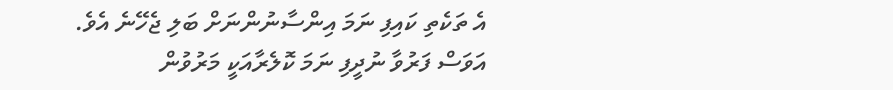އެ ތަކެތި ކައިފި ނަމަ އިންސާނުންނަށް ބަލި ޖެހޭނެ އެވެ. އަވަސް ފަރުވާ ނުދީފި ނަމަ ކޮލެރާއަކީ މަރުވުން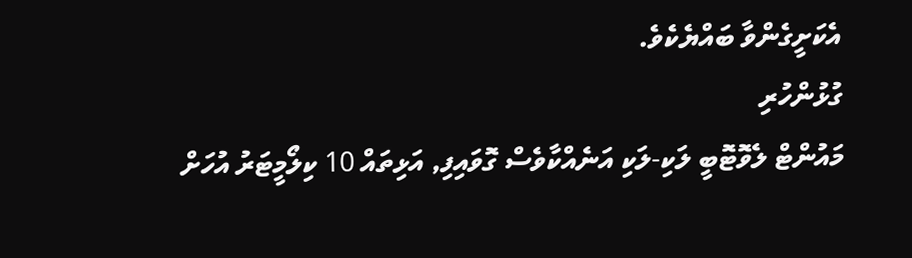އެކަށީގެންވާ ބައްޔެކެވެ.
ގުޅުންހުރި
މައުންޓް ލެވޮޓޮބީ ލަކި-ލަކި އަނެއްކާވެސް ގޮވައިފި, އަޅިތައް 10 ކިލޯމީޓަރު އުހަށް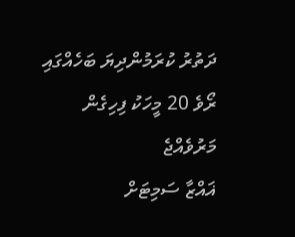ދަތުރު ކުރަމުންދިޔަ ބަހެއްގައި ރޯވެ 20 މީހަކު ފިހިގެން މަރުވެއްޖެ
ޣައްޒާ ސަމިޓަށް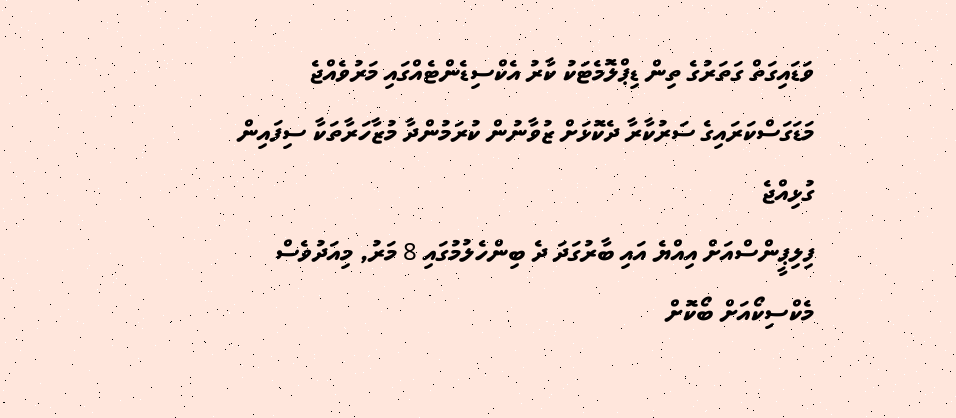ވަޑައިގަތް ގަތަރުގެ ތިން ޑިޕްލޮމެޓަކު ކާރު އެކްސިޑެންޓެއްގައި މަރުވެއްޖެ
މަޑަގަސްކަރައިގެ ސަރުކާރާ ދެކޮޅަށް ޒުވާނުން ކުރަމުންދާ މުޒާހަރާތަކާ ސިފައިން ގުޅިއްޖެ
ފިލިޕީންސްއަށް އިއްޔެ އައި ބާރުގަދަ ދެ ބިންހެލުމުގައި 8 މަރު, މިއަދުވެސް
މެކްސިކޯއަށް ބޯކޮށް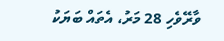ވާރޭވެހި 28 މަރު، އެތައް ބަޔަކު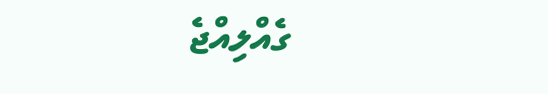ގެއްލިއްޖެ